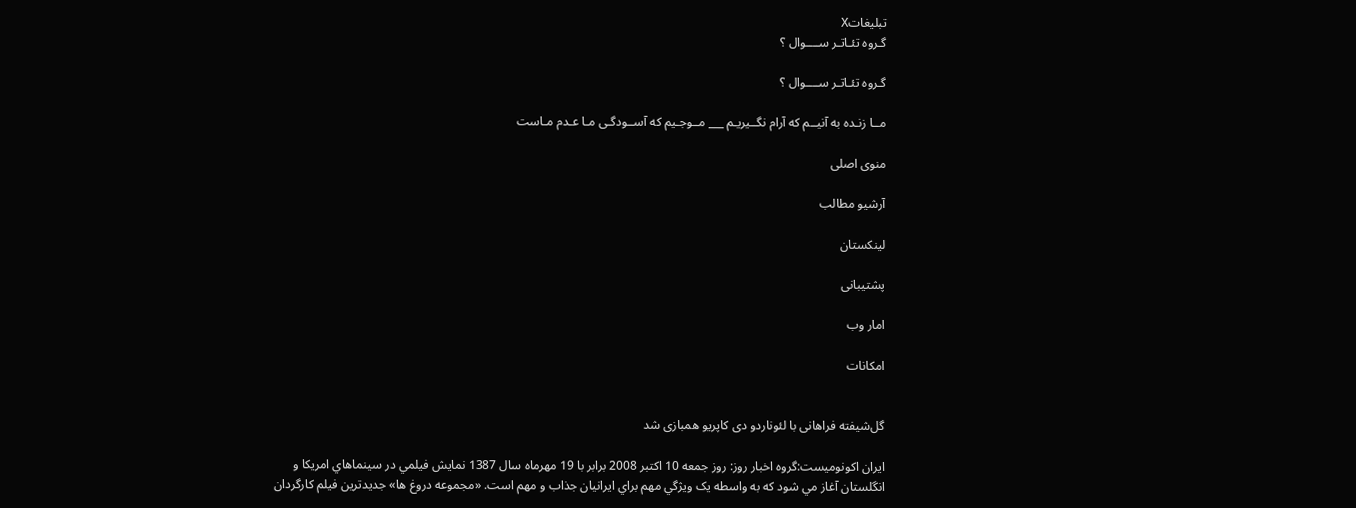تبليغاتX
گـروه تئـاتـر ســــوال ؟

گـروه تئـاتـر ســــوال ؟

مــا زنـده به آنیــم که آرام نگــیریـم ___ مــوجـیم که آســودگـی مـا عـدم مـاست

منوی اصلی

آرشیو مطالب

لینکستان

پشتیبانی

امار وب

امکانات


گل‌شیفته فراهانی با لئوناردو دی کاپريو همبازی شد

ايران اکونوميست:گروه اخبار روز: روز جمعه 10 اکتبر 2008 برابر با 19 مهرماه سال 1387 نمايش فيلمي در سينماهاي امريکا و انگلستان آغاز مي شود که به واسطه يک ويژگي مهم براي ايرانيان جذاب و مهم است. «مجموعه دروغ ها» جديدترين فيلم کارگردان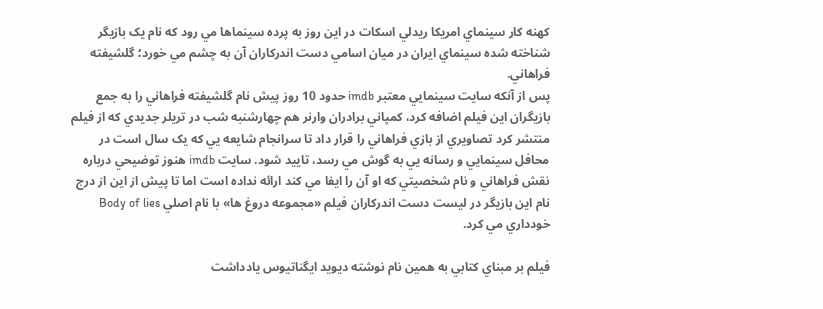کهنه کار سينماي امريکا ريدلي اسکات در اين روز به پرده سينماها مي رود که نام يک بازيگر شناخته شده سينماي ايران در ميان اسامي دست اندرکاران آن به چشم مي خورد؛ گلشيفته فراهاني.
پس از آنکه سايت سينمايي معتبر imdb حدود 10 روز پيش نام گلشيفته فراهاني را به جمع بازيگران اين فيلم اضافه کرد، کمپاني برادران وارنر هم چهارشنبه شب در تريلر جديدي که از فيلم منتشر کرد تصاويري از بازي فراهاني را قرار داد تا سرانجام شايعه يي که يک سال است در محافل سينمايي و رسانه يي به گوش مي رسد، تاييد شود. سايت imdb هنوز توضيحي درباره نقش فراهاني و نام شخصيتي که او آن را ايفا مي کند ارائه نداده است اما تا پيش از اين از درج نام اين بازيگر در ليست دست اندرکاران فيلم «مجموعه دروغ ها» با نام اصلي Body of lies خودداري مي کرد.

فيلم بر مبناي کتابي به همين نام نوشته ديويد ايگناتيوس يادداشت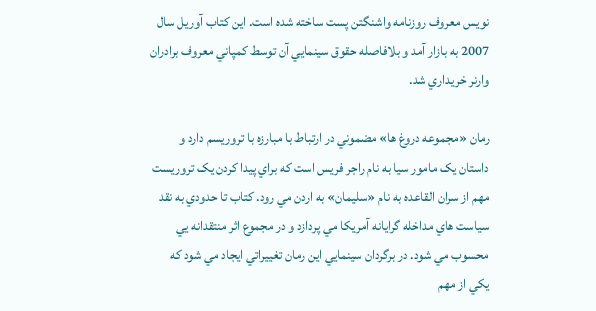نويس معروف روزنامه واشنگتن پست ساخته شده است. اين کتاب آوريل سال 2007 به بازار آمد و بلافاصله حقوق سينمايي آن توسط کمپاني معروف برادران وارنر خريداري شد.

رمان «مجموعه دروغ ها» مضموني در ارتباط با مبارزه با تروريسم دارد و داستان يک مامور سيا به نام راجر فريس است که براي پيدا کردن يک تروريست مهم از سران القاعده به نام «سليمان» به اردن مي رود. کتاب تا حدودي به نقد سياست هاي مداخله گرايانه آمريکا مي پردازد و در مجموع اثر منتقدانه يي محسوب مي شود. در برگردان سينمايي اين رمان تغييراتي ايجاد مي شود که يکي از مهم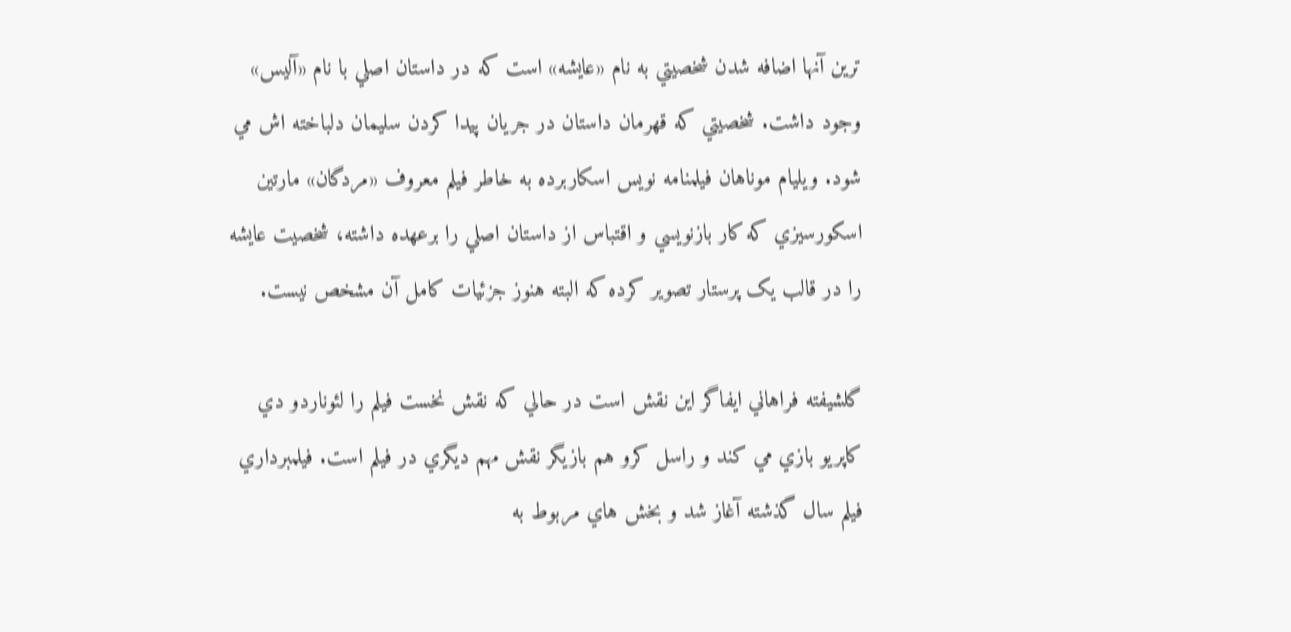ترين آنها اضافه شدن شخصيتي به نام «عايشه» است که در داستان اصلي با نام «آليس» وجود داشت. شخصيتي که قهرمان داستان در جريان پيدا کردن سليمان دلباخته اش مي شود. ويليام موناهان فيلمنامه نويس اسکاربرده به خاطر فيلم معروف «مردگان» مارتين اسکورسيزي که کار بازنويسي و اقتباس از داستان اصلي را برعهده داشته، شخصيت عايشه را در قالب يک پرستار تصوير کرده که البته هنوز جزئيات کامل آن مشخص نيست.

گلشيفته فراهاني ايفاگر اين نقش است در حالي که نقش نخست فيلم را لئوناردو دي کاپريو بازي مي کند و راسل کرو هم بازيگر نقش مهم ديگري در فيلم است. فيلمبرداري فيلم سال گذشته آغاز شد و بخش هاي مربوط به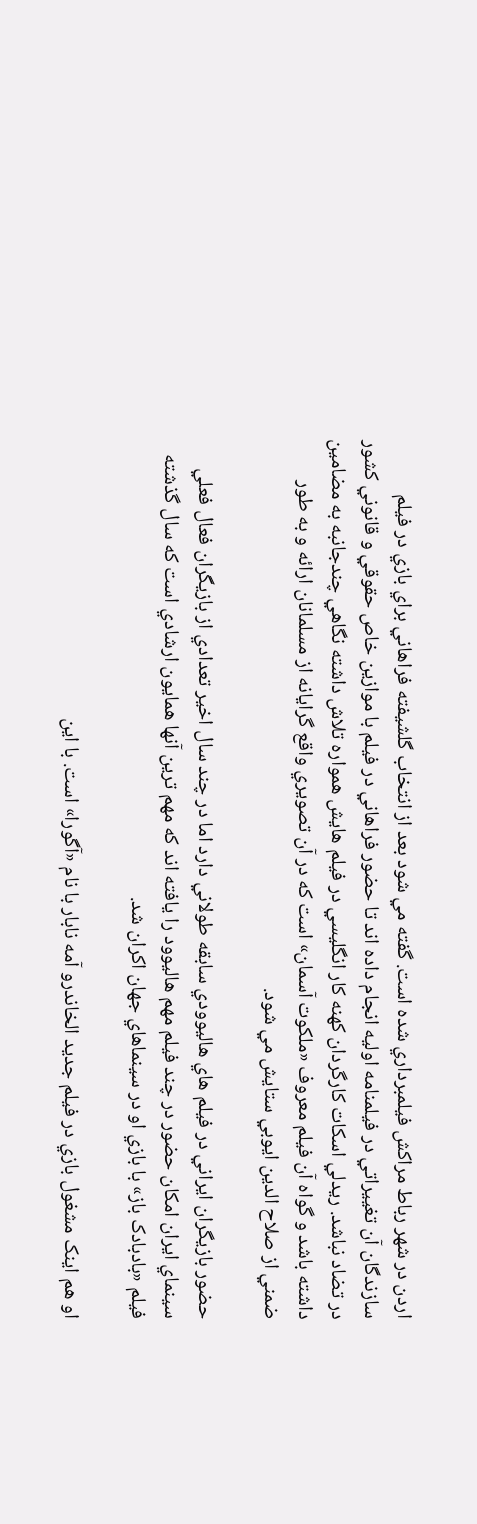اردن در شهر رباط مراکش فيلمبرداري شده است. گفته مي شود بعد از انتخاب گلشيفته فراهاني براي بازي در فيلم سازندگان آن تغييراتي در فيلمنامه اوليه انجام داده اند تا حضور فراهاني در فيلم با موازين خاص حقوقي و قانوني کشور در تضاد نباشد. ريدلي اسکات کارگردان کهنه کار انگليسي در فيلم هايش همواره تلاش داشته نگاهي چندجانبه به مضامين داشته باشد و گواه آن فيلم معروف «ملکوت آسمان» است که در آن تصويري واقع گرايانه از مسلمانان ارائه و به طور ضمني از صلاح الدين ايوبي ستايش مي شود.

حضور بازيگران ايراني در فيلم هاي هاليوودي سابقه طولاني دارد اما در چند سال اخير تعدادي از بازيگران فعال فعلي سينماي ايران امکان حضور در چند فيلم مهم هاليوود را يافته اند که مهم ترين آنها همايون ارشادي است که سال گذشته فيلم «بادبادک باز» با بازي او در سينماهاي جهان اکران شد.

او هم اينک مشغول بازي در فيلم جديد الخاندرو آمه نابار با نام «آگورا» است. با اين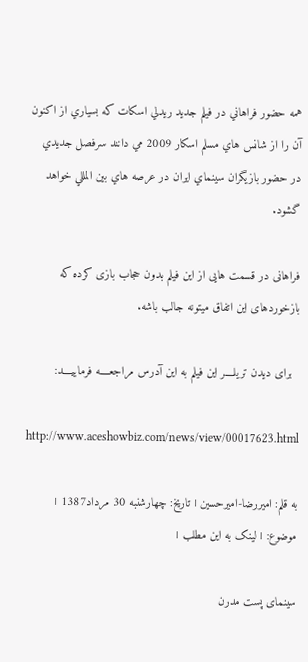همه حضور فراهاني در فيلم جديد ريدلي اسکات که بسياري از اکنون آن را از شانس هاي مسلم اسکار 2009 مي دانند سرفصل جديدي در حضور بازيگران سينماي ايران در عرصه هاي بين المللي خواهد گشود.

فراهانی در قسمت هایی از این فیلم بدون حجاب بازی کرده که بازخوردهای این اتفاق میتونه جالب باشه.

  برای دیدن تریلــــر این فیلم به این آدرس مراجعــــه فرماییــــد:

http://www.aceshowbiz.com/news/view/00017623.html

به قلم: امیررضا-امیرحسین ׀ تاریخ: چهارشنبه 30 مرداد1387 ׀ موضوع: ׀ لینک به این مطلب ׀

سینمای پست مدرن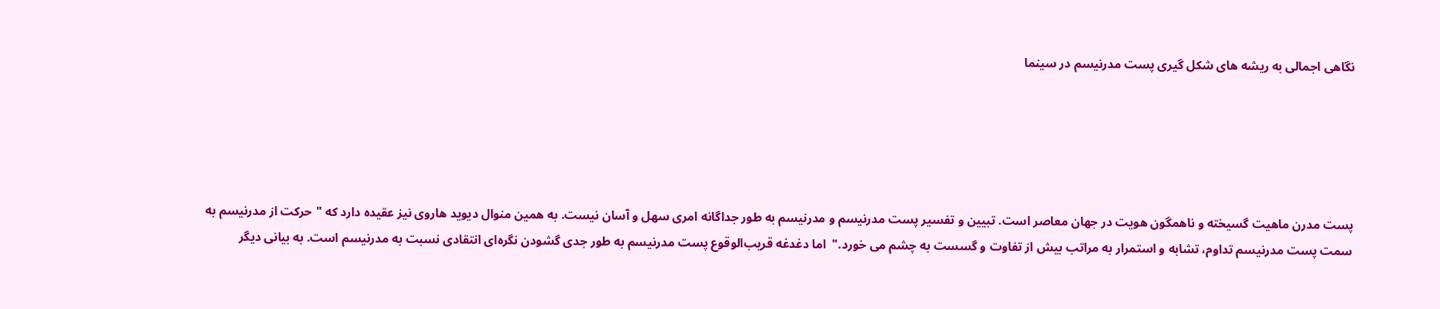نگاهی اجمالی به ریشه های شكل گیری پست مدرنیسم در سینما





پست مدرن ماهیت گسیخته و ناهمگون هویت در جهان معاصر است. تبیین و تفسیر پست مدرنیسم و مدرنیسم به طور جداگانه امری سهل و آسان نیست. به همین منوال دیوید هاروی نیز عقیده دارد كه "حركت از مدرنیسم به سمت پست مدرنیسم تداوم، تشابه و استمرار به مراتب بیش از تفاوت و گسست به چشم می خورد."  اما دغدغه قریب‌الوقوع پست مدرنیسم به طور جدی گشودن نگره‌ای انتقادی نسبت به مدرنیسم است. به بیانی دیگر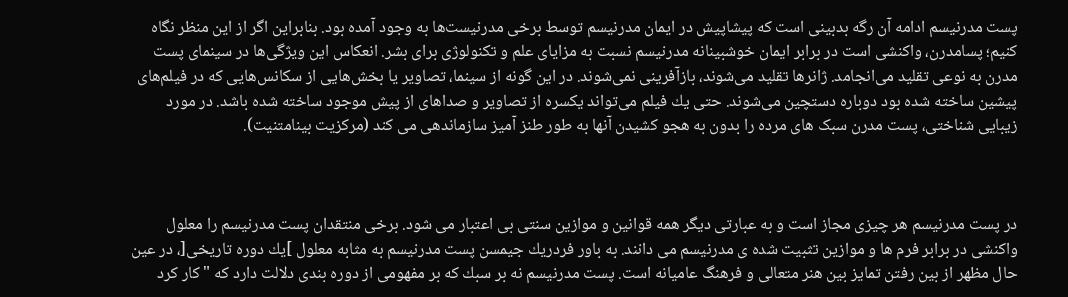پست مدرنیسم ادامه آن رگه بدبینی است كه پیشاپیش در ایمان مدرنیسم توسط برخی مدرنیست‌ها به وجود آمده بود. بنابراین اگر از این منظر نگاه كنیم؛ پسامدرن، واكنشی است در برابر ایمان خوشبینانه مدرنیسم نسبت به مزایای علم و تكنولوژی برای بشر. انعكاس این ویژگی‌ها در سینمای پست مدرن به نوعی تقلید می‌انجامد. ژانرها تقلید می‌شوند، بازآفرینی نمی‌شوند. در این گونه از سینما، تصاویر یا بخش‌هایی از سكانس‌هایی كه در فیلم‌های پیشین ساخته شده بود دوباره دستچین می‌شوند. حتی یك فیلم می‌تواند یكسره از تصاویر و صداهای از پیش موجود ساخته شده باشد. در مورد زیبایی شناختی، پست مدرن سبک های مرده را بدون به هجو کشیدن آنها به طور طنز آمیز سازماندهی می کند (مرکزیت بینامتنیت).



در پست مدرنیسم هر چیزی مجاز است و به عبارتی دیگر همه قوانین و موازین سنتی بی اعتبار می شود. برخی منتقدان پست مدرنیسم را معلول واكنشی در برابر فرم ها و موازین تثبیت شده ی مدرنیسم می دانند. به باور فردریك جیمسن پست مدرنیسم به مثابه معلول ]یك دوره تاریخی[، در عین حال مظهر از بین رفتن تمایز بین هنر متعالی و فرهنگ عامیانه است. پست مدرنیسم نه بر سبك كه بر مفهومی از دوره بندی دلالت دارد كه " كار كرد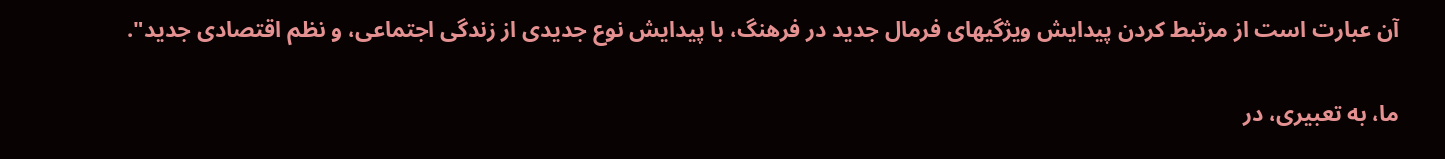آن عبارت است از مرتبط كردن پیدایش ویژگیهای فرمال جدید در فرهنگ، با پیدایش نوع جدیدی از زندگی اجتماعی، و نظم اقتصادی جدید".

ما، به تعبیری، در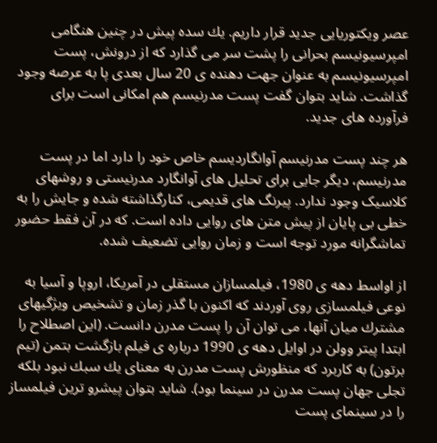عصر ویكتوریایی جدید قرار داریم. یك سده پیش در چنین هنگامی امپرسیونیسم بحرانی را پشت سر می گذارد كه از درونش، پست امپرسیونیسم به عنوان جهت دهنده ی 20 سال بعدی پا به عرصه وجود گذاشت. شاید بتوان گفت پست مدرنیسم هم امكانی است برای فرآورده های جدید.

هر چند پست مدرنیسم آوانگاردیسم خاص خود را دارد اما در پست مدرنیسم، دیگر جایی برای تحلیل های آوانگارد مدرنیستی و روشهای کلاسیک وجود ندارد. پیرنگ های قدیمی، کنارگذاشته شده و جایش را به خطی بی پایان از پیش متن های روایی داده است. که در آن فقط حضور تماشگرانه مورد توجه است و زمان روایی تضعیف شده.

از اواسط دهه ی 1980، فیلمسازان مستقلی در آمریكا، اروپا و آسیا به نوعی فیلمسازی روی آوردند كه اكنون با گذر زمان و تشخیص ویژگیهای مشترك میان آنها، می توان آن را پست مدرن دانست. (این اصطلاح را ابتدا پیتر وولن در اوایل دهه ی 1990 درباره ی فیلم بازگشت بتمن (تیم برتون) به كاربرد كه منظورش پست مدرن به معنای یك سبك نبود بلكه تجلی جهان پست مدرن در سینما بود). شاید بتوان پیشرو ترین فیلمساز را در سینمای پست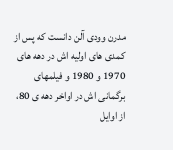مدرن وودی آلن دانست كه پس از كمدی های اولیه اش در دهه های 1970 و 1980 و فیلمهای برگمانی اش در اواخر دهه ی 80، از اوایل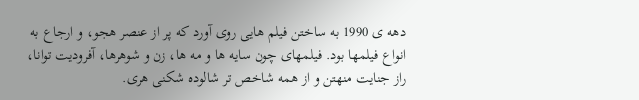دهه ی 1990 به ساختن فیلم هایی روی آورد كه پر از عنصر هجو، و ارجاع به انواع فیلمها بود. فیلمهای چون سایه ها و مه ها، زن و شوهرها، آفرودیت توانا، راز جنایت منهتن و از همه شاخص تر شالوده شكنی هری.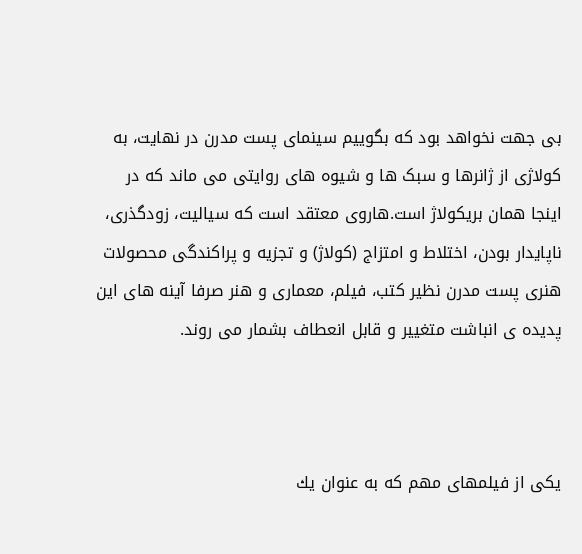بی جهت نخواهد بود که بگوییم سینمای پست مدرن در نهایت، به کولاژی از ژانرها و سبک ها و شیوه های روایتی می ماند که در اینجا همان بریکولاژ است.هاروی معتقد است كه سیالیت، زودگذری، ناپایدار بودن، اختلاط و امتزاج (كولاژ) و تجزیه و پراكندگی محصولات هنری پست مدرن نظیر كتب، فیلم، معماری و هنر صرفا آینه های این پدیده ی انباشت متغییر و قابل انعطاف بشمار می روند.



یكی از فیلمهای مهم كه به عنوان یك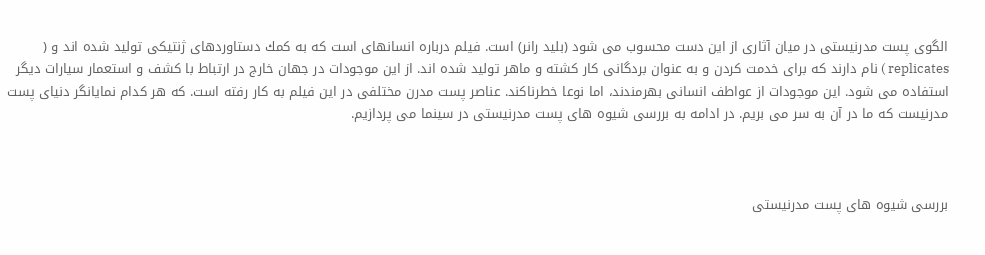الگوی پست مدرنیستی در میان آثاری از این دست محسوب می شود (بلید رانر) است. فیلم درباره انسانهای است كه به كمك دستاوردهای ژنتیكی تولید شده اند و ( replicates ) نام دارند كه برای خدمت كردن و به عنوان بردگانی كار كشته و ماهر تولید شده اند. از این موجودات در جهان خارج در ارتباط با كشف و استعمار سیارات دیگر استفاده می شود. این موجودات از عواطف انسانی بهرمندند، اما نوعا خطرناكند. عناصر پست مدرن مختلفی در این فیلم به كار رفته است. كه هر كدام نمایانگر دنیای پست مدرنیست كه ما در آن به سر می بریم. در ادامه به بررسی شیوه های پست مدرنیستی در سینما می پردازیم.



بررسی شیوه های پست مدرنیستی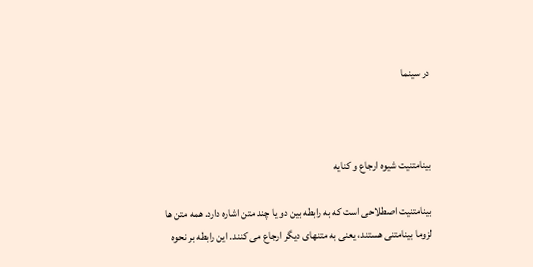در سینما



بینامتنیت شیوه ارجاع و كنایه

بینامتنیت اصطلاحی است كه به رابطه بین دو یا چند متن اشاره دارد. همه متن ها لزوما بینامتنی هستند، یعنی به متنهای دیگر ارجاع می كنند. این رابطه بر نحوه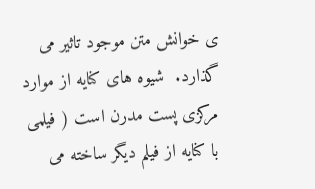ی خوانش متن موجود تاثیر می گذارد.  شیوه های کنایه از موارد مرکزی پست مدرن است ( فیلمی با کنایه از فیلم دیگر ساخته می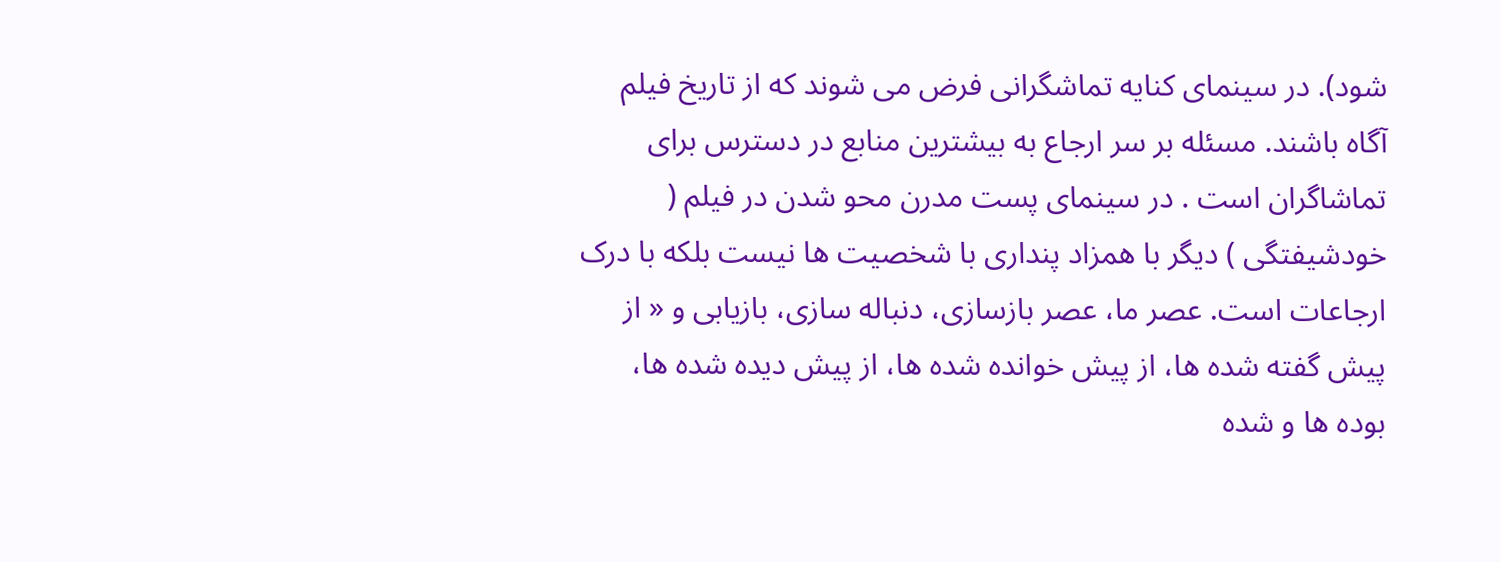شود). در سینمای کنایه تماشگرانی فرض می شوند که از تاریخ فیلم آگاه باشند. مسئله بر سر ارجاع به بیشترین منابع در دسترس برای تماشاگران است . در سینمای پست مدرن محو شدن در فیلم ( خودشیفتگی ) دیگر با همزاد پنداری با شخصیت ها نیست بلکه با درک ارجاعات است. عصر ما، عصر بازسازی، دنباله سازی، بازیابی و « از پیش گفته شده ها، از پیش خوانده شده ها، از پیش دیده شده ها، بوده ها و شده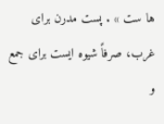ها ست » . پست مدرن برای غرب، صرفاً شیوه ایست برای جمع و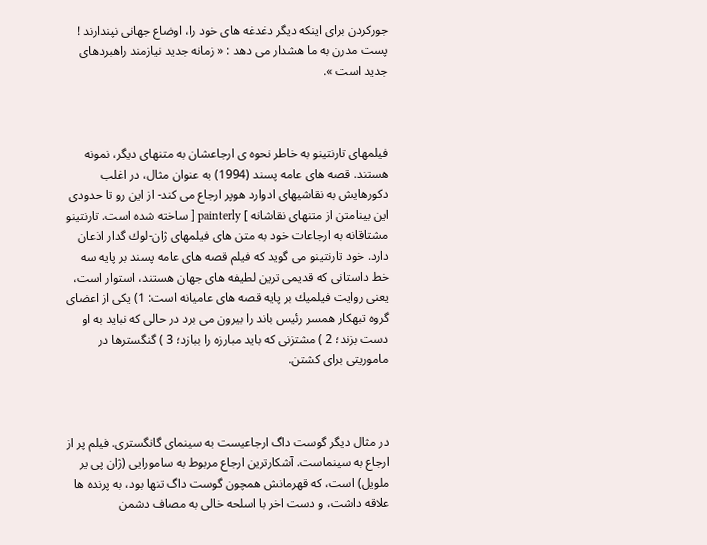جورکردن برای اینکه دیگر دغدغه های خود را، اوضاع جهانی نپندارند ! پست مدرن به ما هشدار می دهد : « زمانه جدید نیازمند راهبردهای جدید است ».



فیلمهای تارنتینو به خاطر نحوه ی ارجاعشان به متنهای دیگر، نمونه هستند. قصه های عامه پسند (1994) به عنوان مثال، در اغلب دكورهایش به نقاشیهای ادوارد هوپر ارجاع می كند- از این رو تا حدودی این بینامتن از متنهای نقاشانه ] painterly [ ساخته شده است. تارنتینو مشتاقانه به ارجاعات خود به متن های فیلمهای ژان-لوك گدار اذعان دارد. خود تارنتینو می گوید كه فیلم قصه های عامه پسند بر پایه سه خط داستانی كه قدیمی ترین لطیفه های جهان هستند، استوار است، یعنی روایت فیلمیك بر پایه قصه های عامیانه است: 1) یكی از اعضای گروه تبهكار همسر رئیس باند را بیرون می برد در حالی كه نباید به او دست بزند؛ 2 ) مشتزنی كه باید مبارزه را ببازد؛ 3 ) گنگسترها در ماموریتی برای كشتن.



در مثال دیگر گوست داگ ارجاعیست به سینمای گانگستری. فیلم پر از ارجاع به سینماست. آشكارترین ارجاع مربوط به سامورایی (ژان پی یر ملویل) است، كه قهرمانش همچون گوست داگ تنها بود، به پرنده ها علاقه داشت، و دست اخر با اسلحه خالی به مصاف دشمن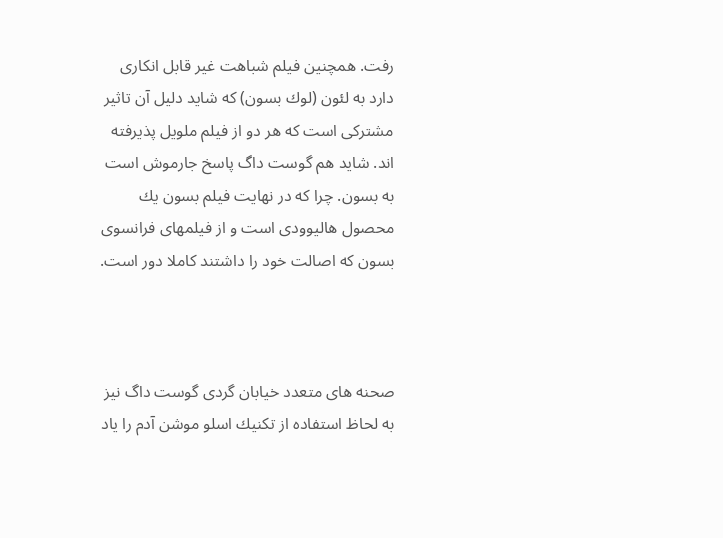رفت. همچنین فیلم شباهت غیر قابل انكاری دارد به لئون (لوك بسون) كه شاید دلیل آن تاثیر مشتركی است كه هر دو از فیلم ملویل پذیرفته اند. شاید هم گوست داگ پاسخ جارموش است به بسون. چرا كه در نهایت فیلم بسون یك محصول هالیوودی است و از فیلمهای فرانسوی بسون كه اصالت خود را داشتند كاملا دور است.



صحنه های متعدد خیابان گردی گوست داگ نیز به لحاظ استفاده از تكنیك اسلو موشن آدم را یاد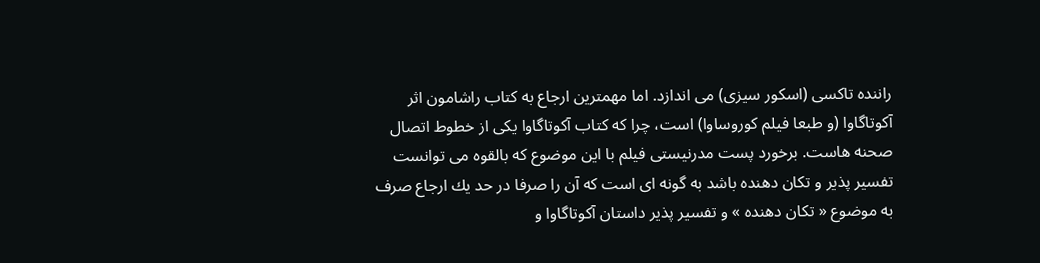راننده تاكسی (اسكور سیزی) می اندازد. اما مهمترین ارجاع به كتاب راشامون اثر آكوتاگاوا (و طبعا فیلم كوروساوا) است، چرا كه كتاب آكوتاگاوا یكی از خطوط اتصال صحنه هاست. برخورد پست مدرنیستی فیلم با این موضوع كه بالقوه می توانست تفسیر پذیر و تكان دهنده باشد به گونه ای است كه آن را صرفا در حد یك ارجاع صرف به موضوع « تكان دهنده » و تفسیر پذیر داستان آكوتاگاوا و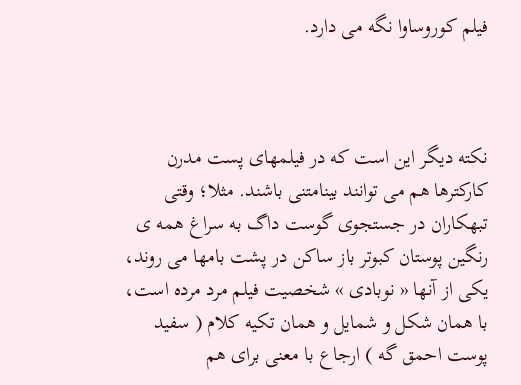فیلم كوروساوا نگه می دارد.



نكته دیگر این است كه در فیلمهای پست مدرن كاركترها هم می توانند بینامتنی باشند. مثلا؛ وقتی تبهكاران در جستجوی گوست داگ به سراغ همه ی رنگین پوستان كبوتر باز ساكن در پشت بامها می روند، یكی از آنها « نوبادی » شخصیت فیلم مرد مرده است، با همان شكل و شمایل و همان تكیه كلام ( سفید پوست احمق گه ) ارجاع با معنی برای هم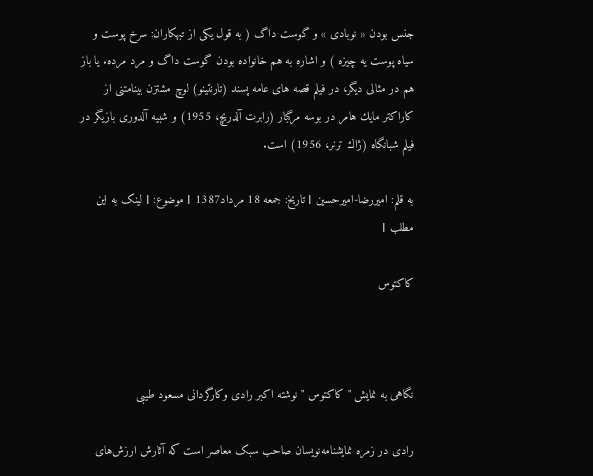جنس بودن « نوبادی » و گوست داگ ( به قول یكی از تبهكاران: سرخ پوست و سیاه پوست یه چیزه ) و اشاره به هم خانواده بودن گوست داگ و مرد مرده. یا باز هم در مثالی دیگر، در فیلم قصه های عامه پسند (تارنتینو) لوچ مشتزن بینامتنی از كاراكتر مایك هامر در بوسه مرگبار (رابرت آلدریچ، 1955) و شبیه آلدوری بازیگر در فیلم شبانگاه (ژاك ترنر، 1956) است.

به قلم: امیررضا-امیرحسین ׀ تاریخ: جمعه 18 مرداد1387 ׀ موضوع: ׀ لینک به این مطلب ׀

کاکتوس



نگاهی به نمایش " کاکتوس " نوشته اکبر رادی وکارگردانی مسعود طیبی

رادی در زمره نمایشنامه‌نویسان صاحب سبک معاصر است که آثارش ارزش‌های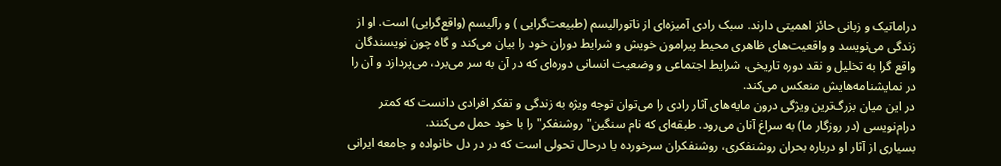دراماتیک و زبانی حائز اهمیتی دارند. سبک رادی آمیزه‌ای از ناتورالیسم (طبیعت‌گرایی ) و رآلیسم (واقع‌گرایی‌) است‌. او از زندگی می‌نویسد و واقعیت‌های ظاهری محیط پیرامون خویش و شرایط دوران خود را بیان می‌کند و گاه چون نویسندگان واقع گرا به تخلیل و نقد دوره ‌تاریخی‌، شرایط اجتماعی و وضعیت انسانی دوره‌ای که در آن به سر می‌برد، می‌پردازد و آن را در نمایشنامه‌هایش منعکس می‌کند‌.
در این میان بزرگ‌‌ترین ویژگی درون مایه‌های آثار‌ رادی را می‌توان توجه ویژه به زندگی و تفکر افرادی دانست که ‌کمتر درام‌نویسی (در روزگار ما) به سراغ آنان می‌رود. طبقه‌ای که نام سنگین‌"روشنفکر" را با خود حمل می‌کنند.
بسیاری از آثار او درباره بحران روشنفکری، روشنفکران سرخورده یا درحال تحولی‌ است که در در دل خانواده و جامعه ایرانی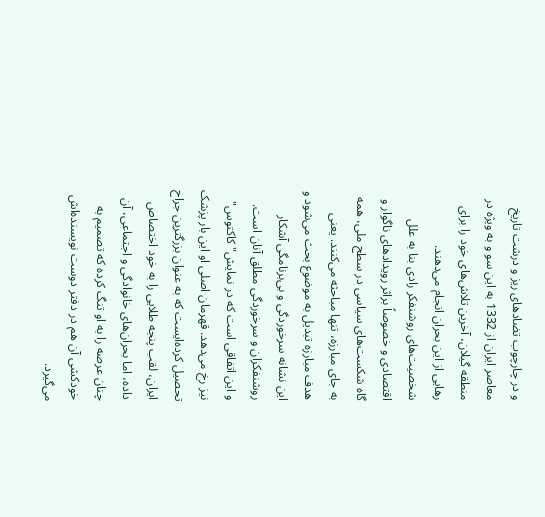و در چارچوب تضادهای ریز و درشت تاریخ معاصر ایران از 1332 به این ‌سو و به ویژه ‌در منطقه گیلا‌ن، آخرین تلاش‌‌های خود را برای رهایی از این بحران انجام می‌دهند.
شخصیت‌های روشنفکر رادی بنا به علل اقتصادی ‌و خصوصاً براثر رویدادهای ناگوار و گاه شکست‌های سیاسی در سطح ملی، همه به جای مبارزه، تنها مباحثه می‌کنند. یعنی هدف مبارزه تبدیل به موضوع بحث ‌می‌شو‌د ‌و این نشانه سرخوردگی و بی‌برنامگی آشکار روشنفکران و سرخوردگی مطلق آنان است.
و این اتفاقی است که در نمایش‌"کاکتوس" نیز رخ می‌دهد‌. قهرمان اصلی او این بار پزشک تحصیل کرده‌ایست که به عنوان بزرگترین جراح ایران‌، لقب پنجه طلایی را به خود اختصاص داده‌، اما بحران‌های خانوادگی و اجتماعی‌، آن چنان عرصه را به او تنگ کرده که تصمیم به خودکشی آن هم در دفتر دوست نویسنده‌اش می‌گیرد.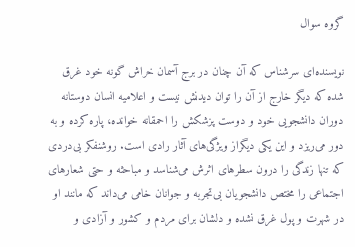گروه سوال

نویسنده‌ای سرشناس که آن چنان در برج آسمان خراش گونه خود غرق شده که دیگر خارج از آن را توان دیدنش نیست و اعلامیه انسان دوستانه دوران دانشجویی خود و دوست پزشکش را احمقانه خوانده‌، پاره کرده و به دور می‌ریزد و این یکی دیگراز ویژگی‌های آثار رادی است‌. روشنفکر بی‌دردی که تنها زندگی را درون سطرهای اثرش می‌شناسد و مباحثه‌ و حتی‌ شعارهای اجتماعی را مختص دانشجویان بی‌تجربه و جوانان خامی می‌داند که مانند او در شهرت و پول غرق نشده و دلشان برای مردم و کشور و آزادی و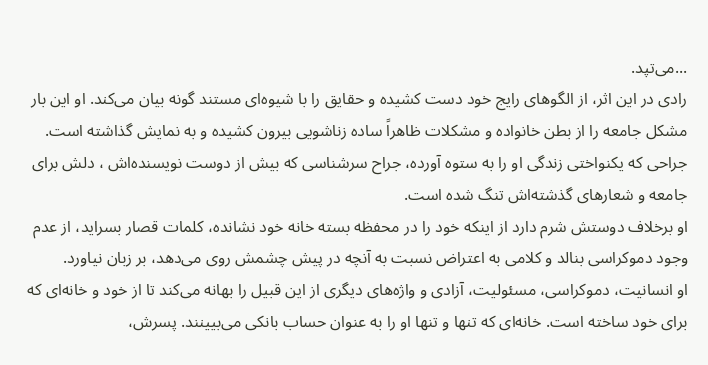...می‌تپد.
رادی در این اثر، از الگوهای رایج خود دست کشیده و حقایق را با شیوه‌ای مستند گونه بیان می‌کند‌. او این بار مشکل جامعه را از بطن خانواده و مشکلات ظاهراً ساده زناشویی بیرون کشیده و به نمایش گذاشته است‌. جراحی که یکنواختی زندگی او را به ستوه آورده‌، جراح سرشناسی که بیش از دوست نویسنده‌اش ، دلش برای جامعه و شعارهای گذشته‌اش تنگ شده است.
او برخلاف دوستش شرم دارد از اینکه خود را در محفظه بسته خانه خود نشانده، کلمات قصار بسراید، از عدم وجود دموکراسی بنالد و کلا‌می به اعتراض نسبت به آنچه در پیش چشمش روی می‌دهد، بر زبان نیاورد.
او انسانیت‌، ‌دموکراسی‌، مسئولیت‌، آزادی و واژه‌های دیگری از این قبیل را بهانه می‌کند تا از خود و خانه‌ای که برای خود ساخته است‌. خانه‌ای که تنها و تنها او را به عنوان حساب بانکی می‌بیینند‌. پسرش،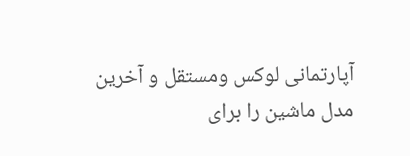آپارتمانی لوکس ومستقل و آخرین مدل ماشین را برای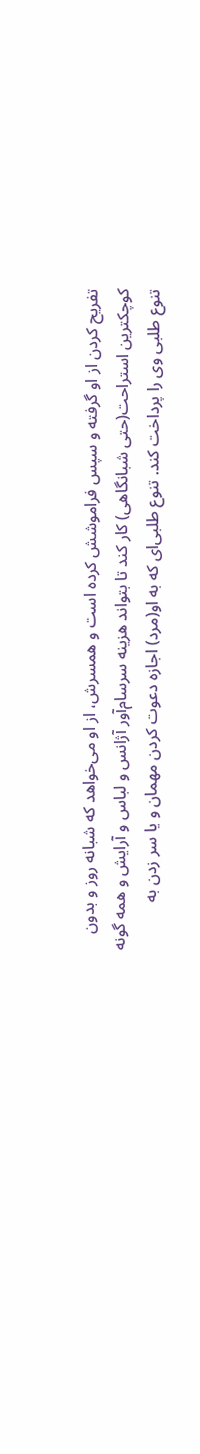تفریح کردن از او گرفته و سپس فراموشش کرده است و همسرش‌، از او می‌خواهد که شبانه روز و بدون کوچکترین استراحت‌(حتی شبانگاهی‌) کار کند تا بتواند هزینه سرسام‌آور آژانس ‌و لباس و آرایش و همه گونه تنوع طلبی وی را پرداخت کند. تنوع طلبی‌ای که‌ به او‌(مرد‌) اجازه دعوت کردن مهمان و یا سر زدن به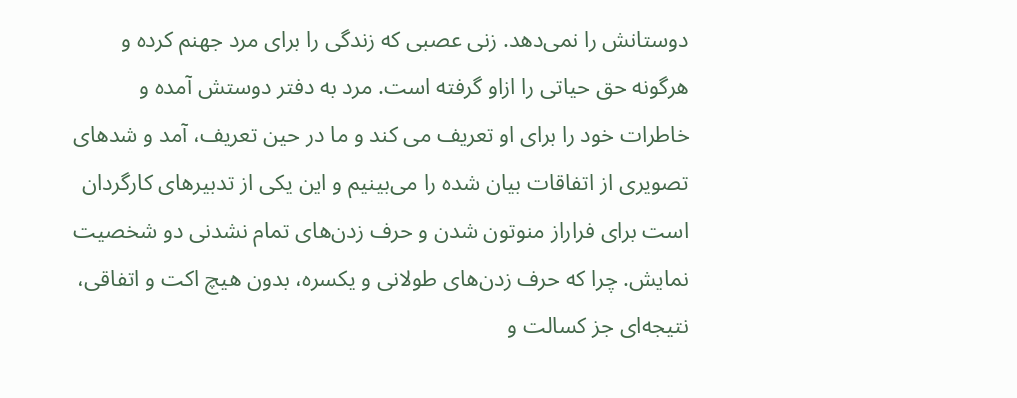دوستانش را نمی‌دهد‌. زنی عصبی که زندگی را برای مرد جهنم کرده و هر‌گونه حق حیاتی را ازاو گرفته است‌. مرد به دفتر دوستش آمده و خاطرات خود را برای او تعریف می کند و ما در حین تعریف‌، آمد و شدهای تصویری از اتفاقات بیان شده‌ را می‌بینیم و این یکی از تدبیرهای کارگردان است برای فراراز منوتون شدن و حرف زدن‌های تمام نشدنی دو شخصیت نمایش‌. چرا که حرف زدن‌های طولانی و یکسره‌، بدون هیچ اکت و اتفاقی، نتیجه‌ای جز کسالت و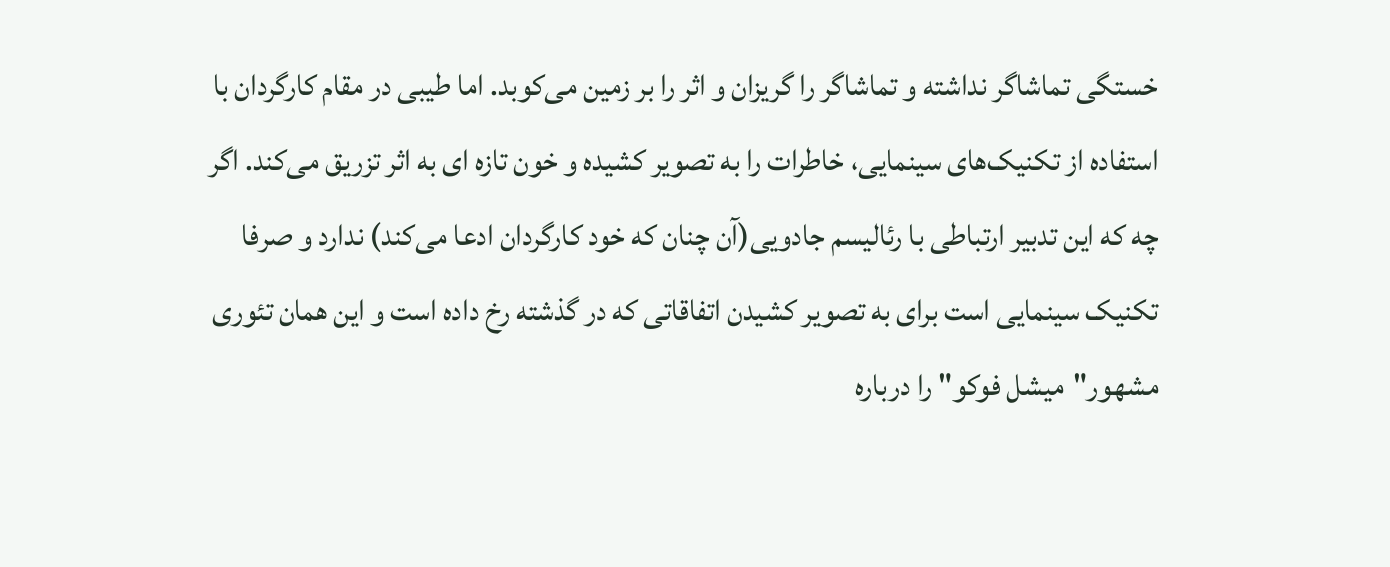خستگی ‌تماشاگر نداشته و تماشاگر را گریزان و اثر را بر زمین می‌کوبد. اما طیبی در مقام کارگردان با استفاده از تکنیک‌های سینمایی‌، خاطرات را به تصویر کشیده و خون تازه ای به اثر تزریق می‌کند. اگر چه که این‌ تدبیر ارتباطی با رئالیسم جادویی‌(آن چنان که خود کارگردان ادعا می‌کند‌) ندارد و صرفا تکنیک سینمایی است برای به تصویر کشیدن اتفاقاتی که در گذشته رخ داده است و این همان تئوری مشهور"میشل فوکو" را درباره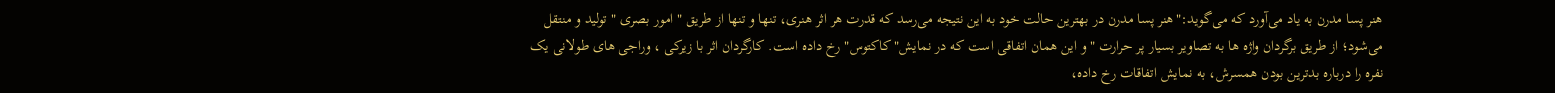هنر پسا مدرن به یاد می‌آورد که می‌گوید‌‌:"هنر پسا مدرن در بهترین حالت خود به این نتیجه می‌رسد که قدرت هر اثر هنری‌، تنها و تنها از طریق " امور بصری " تولید و منتقل می‌شود‌؛ از طریق برگردان واژه ها به تصاویر بسیار پر حرارت " و این همان اتفاقی است که در نمایش"کاکتوس" رخ داده است‌. کارگردان اثر با زیرکی ، وراجی های طولانی یک نفره را درباره بدترین بودن همسرش، به نمایش اتفاقات رخ داده‌،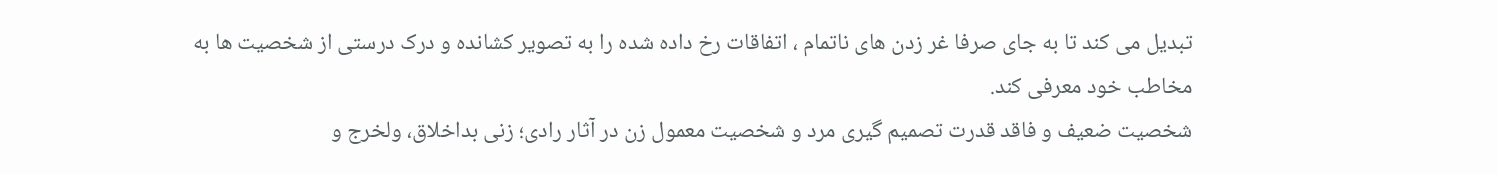تبدیل می کند تا به جای صرفا غر زدن های ناتمام ، اتفاقات رخ داده شده را به تصویر کشانده و درک درستی از شخصیت ها به مخاطب خود معرفی کند‌.
شخصیت ضعیف و فاقد قدرت تصمیم گیری مرد و شخصیت معمول زن در آثار رادی‌؛ زنی بداخلاق، ولخرج و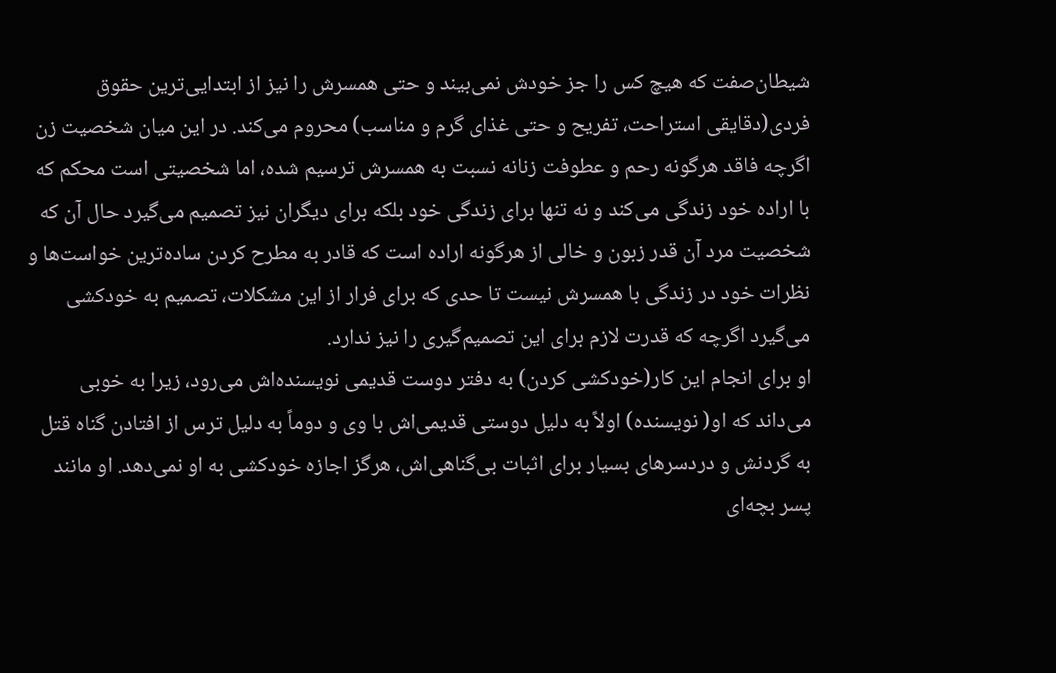شیطان‌صفت که هیچ کس را جز خود‌ش نمی‌بیند و حتی همسرش را نیز از ابتدایی‌ترین حقوق فردی‌(دقایقی استراحت‌، تفریح و حتی غذای گرم و مناسب) محروم می‌کند‌. در این میان شخصیت زن اگرچه فاقد هرگونه رحم و عطوفت زنانه نسبت به همسرش ترسیم شده، اما شخصیتی است محکم که با اراده خود زندگی می‌‌کند و نه تنها برای زندگی خود بلکه برای ‌دیگران نیز تصمیم می‌گیرد حال آن که شخصیت مرد آن قدر ‌زبون و خالی از هر‌گونه اراده است‌ ‌که قادر به مطرح کردن ساده‌ترین خواست‌ها و نظرات خود ‌در زندگی با همسرش نیست تا حدی که برای فرار از این مشکلات‌، تصمیم به خودکشی می‌گیرد اگرچه که قدرت لازم برای این تصمیم‌گیری را نیز ندارد‌.
او برای انجام این کار(خودکشی کردن) به دفتر دوست قدیمی نویسنده‌اش‌ می‌رود،‌ زیرا به خوبی می‌داند که او( نویسنده‌) اولاً به دلیل دوستی قدیمی‌اش با وی و دوماً به دلیل ترس از افتادن گناه قتل به گردنش و دردسرهای بسیار برای اثبات بی‌گناهی‌اش‌، هرگز اجازه خودکشی به او نمی‌دهد‌. او مانند پسر بچه‌ای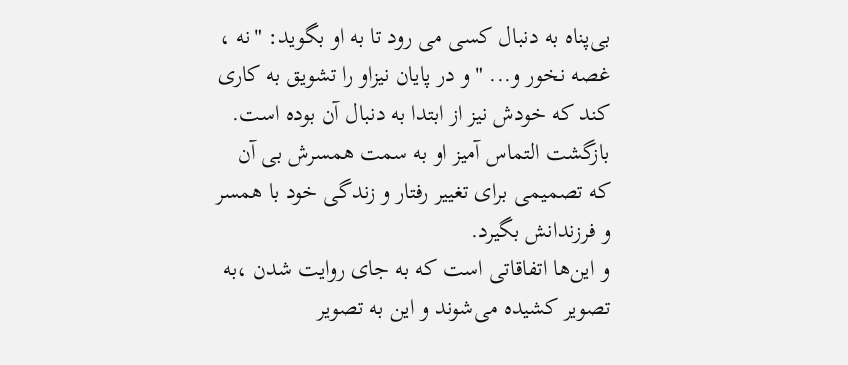بی‌پناه به دنبال کسی می رود تا به او بگوید: "نه ، غصه نخور‌ و‌... " و در پایان نیزاو را تشویق به کاری کند که خودش نیز از ابتدا به دنبال آن بوده است‌. بازگشت التماس آمیز او به سمت همسرش بی آن که تصمیمی برای تغییر رفتار و زندگی خود با همسر و فرزندانش بگیرد.
و این‌ها اتفاقاتی است که به جای روایت شدن ،به تصویر کشیده می‌شوند و این به تصویر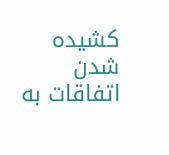کشیده شدن اتفاقات به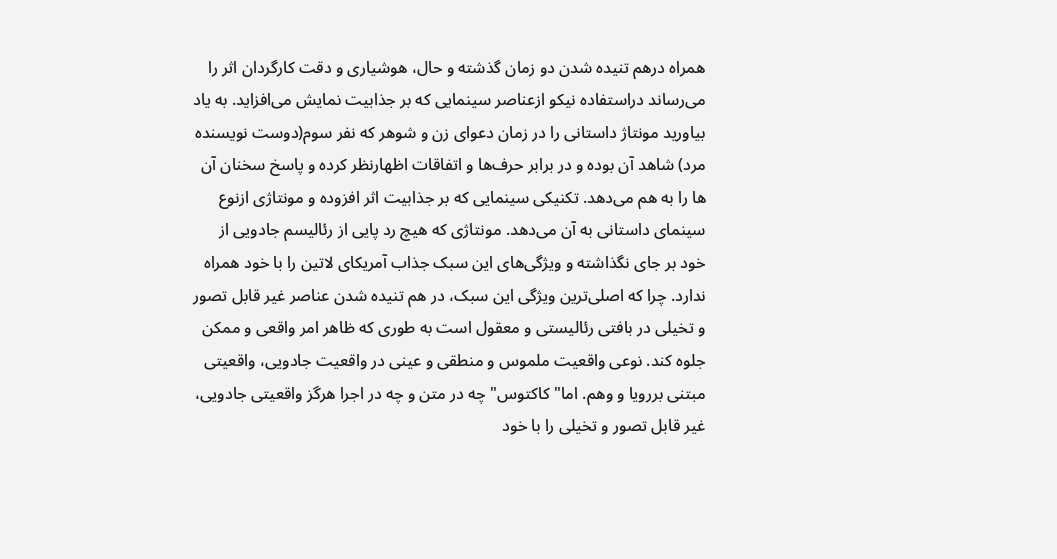همراه درهم تنیده شدن دو زمان گذشته و حال، هوشیاری و دقت‌ کارگردان اثر را می‌رساند دراستفاده نیکو ازعناصر سینمایی که بر جذابیت نمایش می‌افزاید. به یاد بیاورید مونتاژ داستانی را در زمان دعوای زن و شوهر که نفر سوم‌(دوست نویسنده مرد‌) شاهد آن بوده و در برابر حرف‌ها و اتفاقات اظهار‌نظر کرده و پاسخ سخنان آن ها را به هم می‌دهد. تکنیکی سینمایی که بر جذابیت اثر افزوده و مونتاژی ازنوع سینمای داستانی به آن می‌دهد. مونتاژی که هیچ رد پایی از رئالیسم جادویی از خود بر جای نگذاشته و ویژگی‌های این سبک جذاب آمریکای لاتین را با خود همراه ندارد‌. چرا که اصلی‌ترین ویژگی این سبک‌، در‌ هم تنیده شدن عناصر غیر قابل تصور و تخیلی در بافتی رئالیستی و معقول است به طوری که ظاهر امر واقعی و ممکن جلوه کند. نوعی واقعیت ملموس و منطقی و عینی در واقعیت جادویی‌، واقعیتی مبتنی بررویا و وهم. اما"کاکتوس" چه در متن و چه در اجرا هرگز واقعیتی جادویی‌، غیر قابل تصور و تخیلی را با خود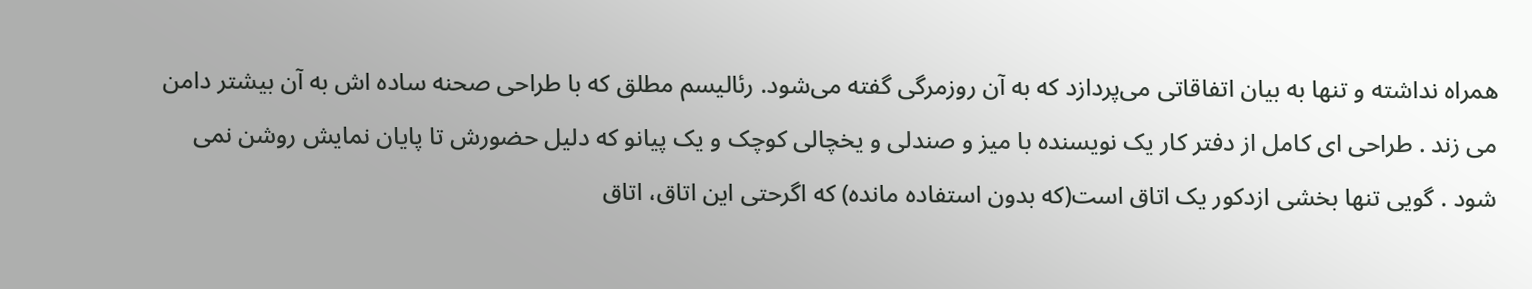همراه نداشته و تنها به بیان اتفاقاتی می‌پردازد که به آن روزمر‌گی گفته می‌شود. رئالیسم مطلق که با طراحی صحنه ساده اش به آن بیشتر دامن می زند . طراحی ای کامل از دفتر کار یک نویسنده با میز و صندلی و یخچالی کوچک و یک پیانو که دلیل حضورش تا پایان نمایش روشن نمی شود . گویی تنها بخشی ازدکور یک اتاق است‌(که بدون استفاده مانده) که اگرحتی این اتاق‌، ‌اتاق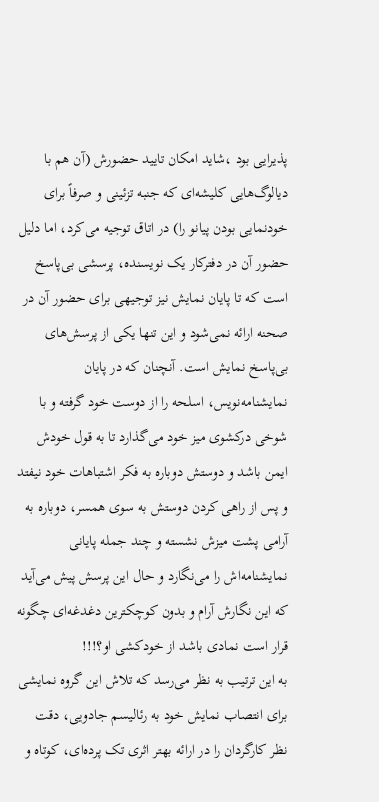پذیرایی بود ،شاید امکان تایید حضورش (آن هم با دیالوگ‌هایی کلیشه‌ای که جنبه تزئینی و صرفاً ‌برای خودنمایی بودن پیانو را‌) در اتاق توجیه می‌کرد‌، ‌اما دلیل حضور آن در دفترکار یک نویسنده‌، پرسشی بی‌پاسخ است که تا پایان نمایش نیز توجیهی برای حضور آن در صحنه ارائه نمی‌شود‌ و این تنها یکی از پرسش‌های بی‌پاسخ نمایش است‌. آنچنان که در پایان نمایشنامه‌نویس‌، اسلحه را از دوست خود گرفته و با شوخی درکشوی میز خود می‌گذارد تا به قول خودش ایمن باشد و دوستش دوباره به فکر اشتباهات خود نیفتد و پس از راهی کردن دوستش به سوی همسر‌، دوباره به آرامی پشت میزش نشسته و چند جمله پایانی نمایشنامه‌اش را می‌نگارد و حال این پرسش پیش می‌آید که این نگارش آرام و بدون کوچکترین دغدغه‌ای چگونه قرار است نمادی باشد از خودکشی او‌؟‌!!!
به این ترتیب به نظر می‌رسد که تلاش این گروه نمایشی برای انتصاب نمایش خود به رئالیسم جادویی‌، دقت نظر کارگردان را در ارائه بهتر اثری تک پرده‌ای‌، کوتاه و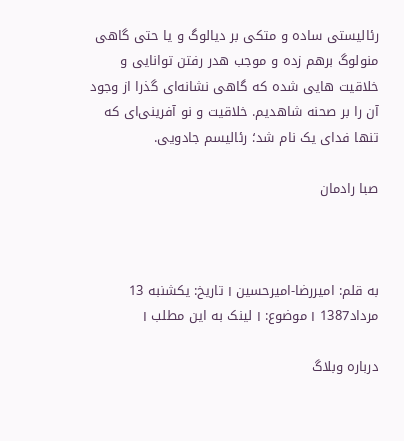رئالیستی ساده و متکی بر دیالوگ و یا حتی گاهی منولوگ ‌برهم زده و موجب هدر رفتن توانایی و خلاقیت هایی شده که گاهی نشانه‌ای گذرا از وجود آن را بر صحنه شاهدیم‌. خلاقیت و نو آفرینی‌ای که تنها فدای یک نام شد‌؛ رئالیسم جادویی‌.

صبا رادمان



به قلم: امیررضا-امیرحسین ׀ تاریخ: یکشنبه 13 مرداد1387 ׀ موضوع: ׀ لینک به این مطلب ׀

درباره وبلاگ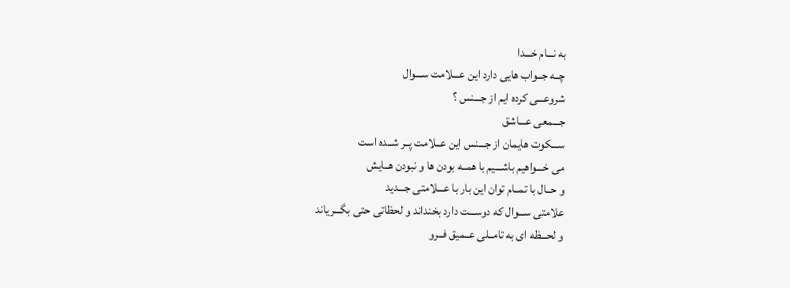به نـــام خـــدا
چــه جــواب هایی دارد این عـــلامت ســـوال
شروعـــی کرده ایم از جـــنس ؟
جـــمعی عـــاشق
ســـکوت هایمان از جـــنس این عــلامت پــر شــده است
می خـــواهیم باشـــیم با همــه بودن ها و نبودن هــایش
و حــال با تمــام توان این بار با عـــلامتی جـــدید
علامتی ســـوال که دوســـت دارد بخنداند و لحظاتی حتی بگـــریاند
و لحـــظه ای به تامــلی عــمیق فــرو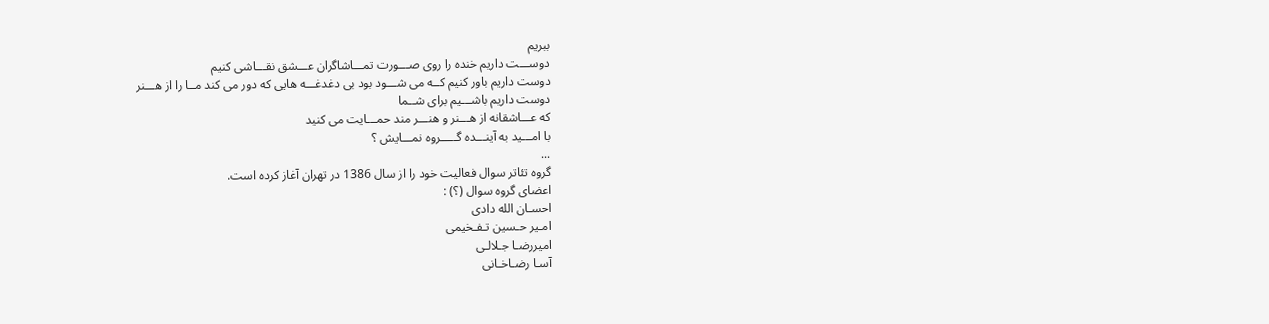ببریم
دوســـت داریم خنده را روی صـــورت تمـــاشاگران عـــشق نقـــاشی کنیم
دوست داریم باور کنیم کــه می شـــود بود بی دغدغـــه هایی که دور می کند مــا را از هـــنر
دوست داریم باشـــیم برای شــما
که عـــاشقانه از هـــنر و هنـــر مند حمـــایت می کنید
با امـــید به آینـــده گـــــروه نمـــایش ؟
...
گروه تئاتر سوال فعالیت خود را از سال 1386 در تهران آغاز کرده است.
اعضای گروه سوال (؟) :
احسـان الله دادی
امـیر حـسین تـفـخیمی
امیررضـا جـلالـی
آسـا رضـاخـانی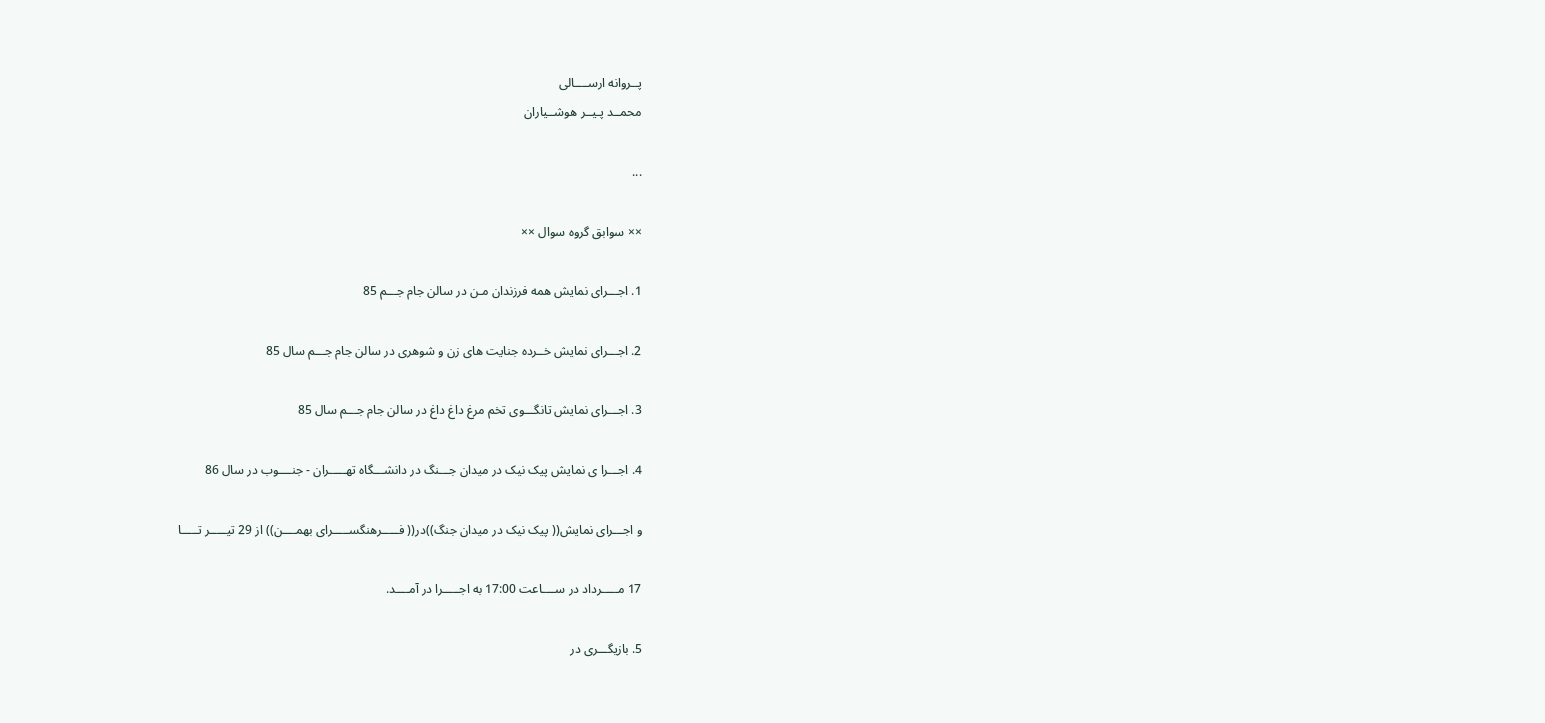پــروانه ارســــالی
محمــد پـیــر هوشــیاران

...

×× سوابق گروه سوال ××

1. اجـــرای نمایش همه فرزندان مـن در سالن جام جـــم 85

2. اجـــرای نمایش خــرده جنایت های زن و شوهری در سالن جام جـــم سال 85

3. اجـــرای نمایش تانگـــوی تخم مرغ داغ داغ در سالن جام جـــم سال 85

4. اجـــرا ی نمایش پیک نیک در میدان جـــنگ در دانشـــگاه تهـــــران - جنــــوب در سال 86

و اجـــرای نمایش(( پیک نیک در میدان جنگ))در(( فـــــرهنگســـــرای بهمــــن)) از 29 تیـــــر تـــــا

17 مـــــرداد در ســــاعت 17:00 به اجـــــرا در آمــــد.

5. بازیگـــری در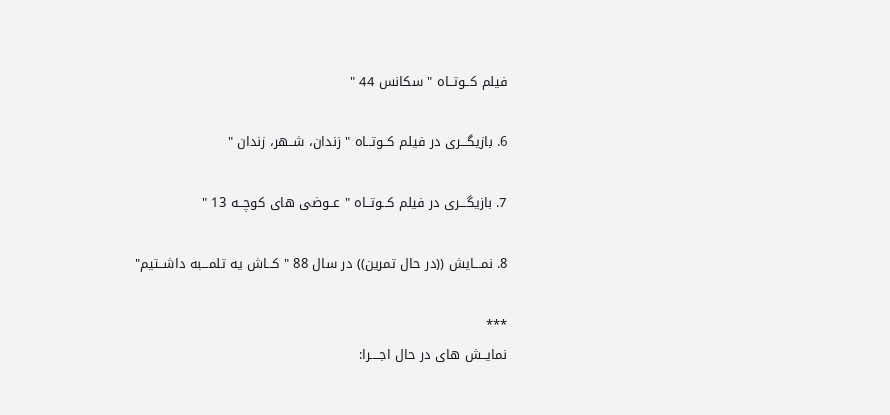فیلم کــوتــاه " سکانس 44 "

6. بازیگـــری در فیلم کــوتــاه " زندان، شــهر، زندان "

7. بازیگـــری در فیلم کــوتــاه " عــوضی های کوچــه 13 "

8. نمـــایش ((در حال تمرین)) در سال 88 " کــاش یه تلمـــبه داشــتیم"

***
نمایــش های در حال اجــــرا: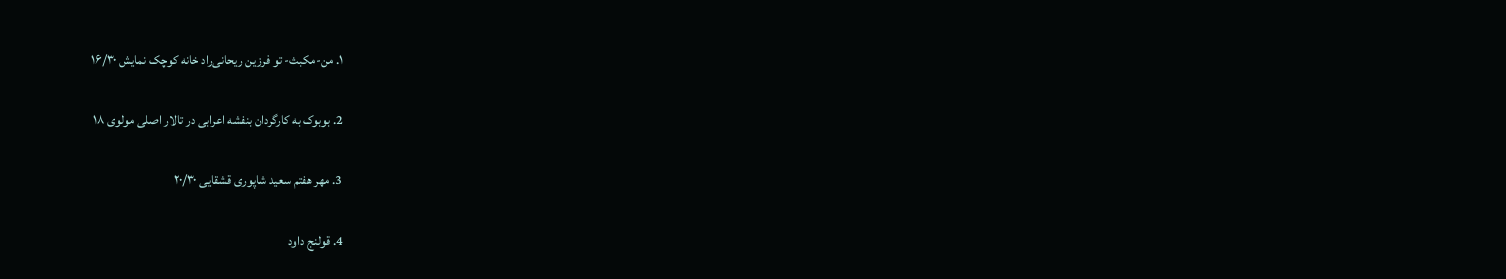۱. من-مکبث- تو فرزین ریحانی‌راد خانه کوچک نمایش ۱۶/۳۰

2. بوبوک به کارگردان بنفشه اعرابی در تالار اصلی مولوی ۱۸

3. مهر هفتم‌ سعید شاپوری قشقایی ۲۰/۳۰

4. قولنج داود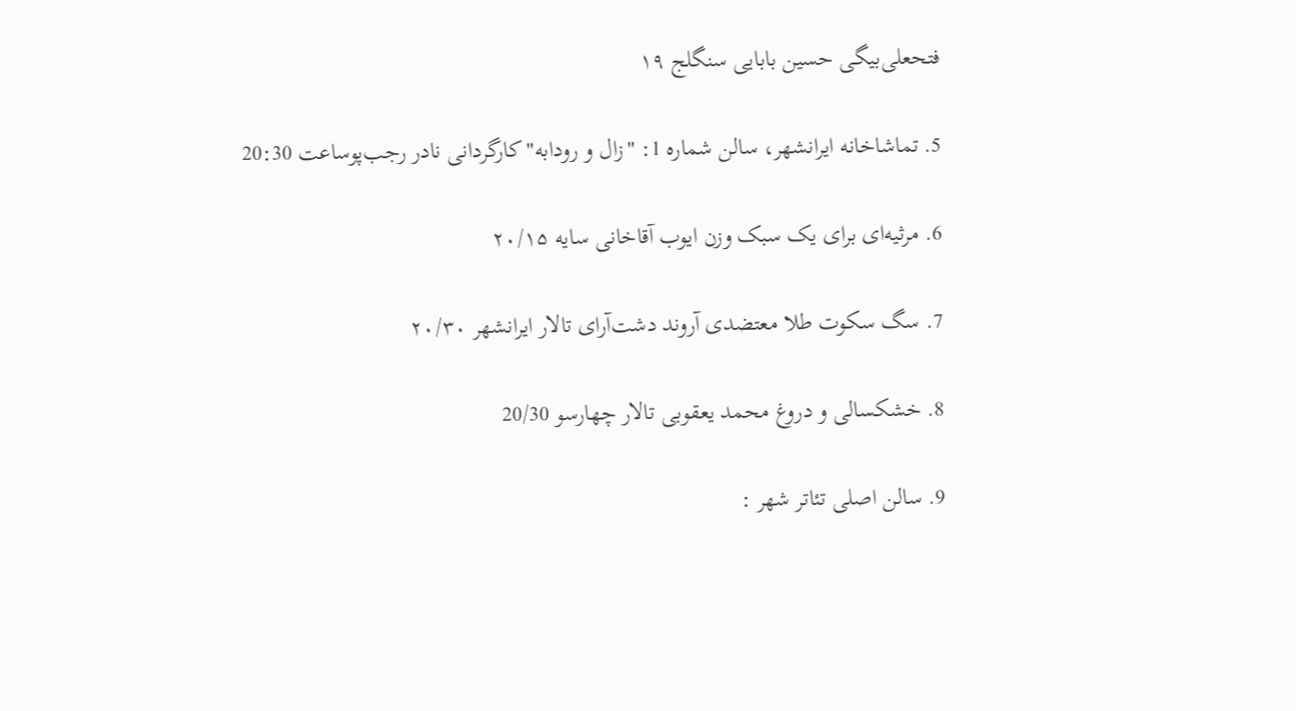فتحعلی‌بیگی حسین بابایی سنگلج ۱۹

5. تماشاخانه ایرانشهر، سالن شماره 1: "زال و رودابه"کارگردانی نادر رجب‌پوساعت 20:30

6. مرثیه‌ای برای یک سبک وزن‌ ایوب آقاخانی سایه ۲۰/۱۵

7. سگ سکوت طلا معتضدی آروند دشت‌آرای تالار ایرانشهر ۲۰/۳۰

8. خشکسالی و دروغ محمد یعقوبی تالار چهارسو 20/30

9. سالن اصلی تئاتر شهر :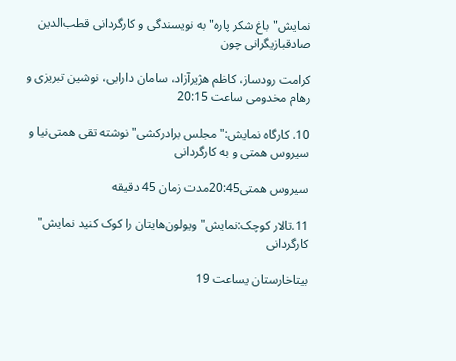نمایش"باغ شکر پاره" به نویسندگی و کارگردانی قطب‌الدین صادقبازیگرانی چون

کرامت رودساز، کاظم هژیرآزاد، سامان دارابی، نوشین تبریزی و رهام مخدومی ساعت 20:15

10. کارگاه نمایش:"مجلس برادرکشی" نوشته تقی همتی‌نیا و سیروس همتی و به کارگردانی

سیروس همتی20:45مدت زمان 45 دقیقه

11.تالار کوچک:نمایش"ویولون‌هایتان را کوک کنید نمایش" کارگردانی

بیتاخارستان یساعت 19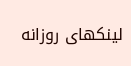لینکهای روزانه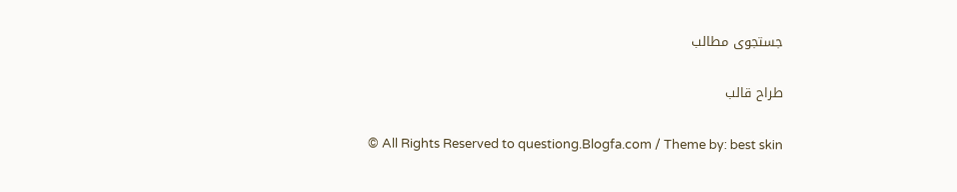جستجوی مطالب

طراح قالب

© All Rights Reserved to questiong.Blogfa.com / Theme by: best skin